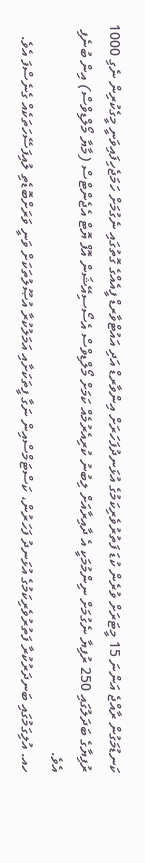ކަނޑުމަގުން ރާއްޖެ އަންނަ 15 މީޓަރަށް ވުރެން ކުޑަ ފަތުރުވެރިކަމުގެ އުޅަނދުފަހަރަށް އިންވާރޑް އަދި އައުޓްވާރޑް ފީއެއްގެ ގޮތުގައި ނެގުމަށް ހަމަޖެހިފައިވަނީ މީގެކުރިން ނެގި 1000 ރުފިޔާގެ ބަދަލުގައި 250 ރުފިޔާ ނެގުމަށް ނިންމުމަކީ އެ ދާއިރާއަށް ލިބުނު ކުރިއެރުމެއް ކަމަށް މޯލްޑިވްސް އެސޯސިއޭޝަން އޮފް ޔޮޓް އެޖެންޓްސް (މާޔާ މޯލްޑިވްސް) އިން ބުނެފި އެވެ.
ހއ. އުލިގަމުގައި ބަނދަރުކުރާ ފަތުރުވެރިކަމުގެ އުޅަނދު ފަހަރުން، ކަސްޓަމްސްއިން ނަގާ ފީތަކަށާއި އަމަލުކުރާ އުޞޫލުތަކަށް ވަނީ ވަރަށްބޮޑެތި ލުއިފަސޭހަތަކެއް ގެނެސްފަ އެވެ.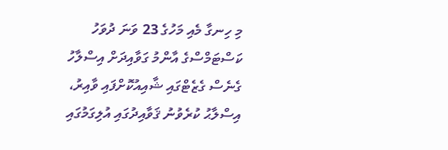މި ހިނގާ މެއި މަހުގެ 23 ވަނަ ދުވަހު ކަސްޓަމްސްގެ އާންމު ގަވާއިދަށް އިސްލާހު ގެނެސް ގެޒެޓްގައި ޝާއިއުކޮށްފައި ވާއިރު، އިސްލާޙު ކުރެވުނު ޤަވާއިދުގައި އުލިގަމުގައި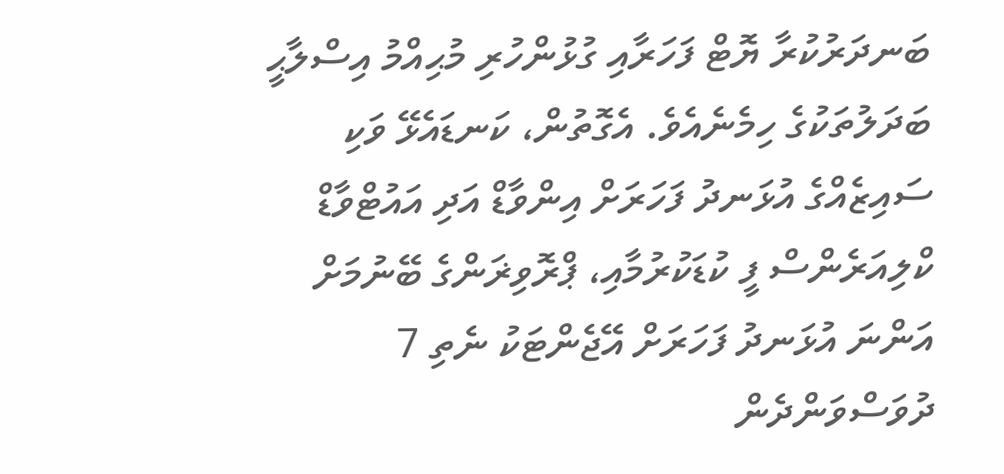ބަނދަރުކުރާ ޔޮޓް ފަހަރާއި ގުޅުންހުރި މުޙިއްމު އިސްލާޙީ ބަދަލުތަކުގެ ހިމެނެއެވެ. އެގޮތުން، ކަނޑައެޅޭ ވަކި ސައިޒެއްގެ އުޅަނދު ފަހަރަށް އިންވާޑް އަދި އައުޓްވާޑް ކްލިއަރެންސް ފީ ކުޑަކުރުމާއި، ޕްރޮވިޜަންގެ ބޭނުމަށް އަންނަ އުޅަނދު ފަހަރަށް އޭޖެންޓަކު ނެތި 7 ދުވަސްވަންދެން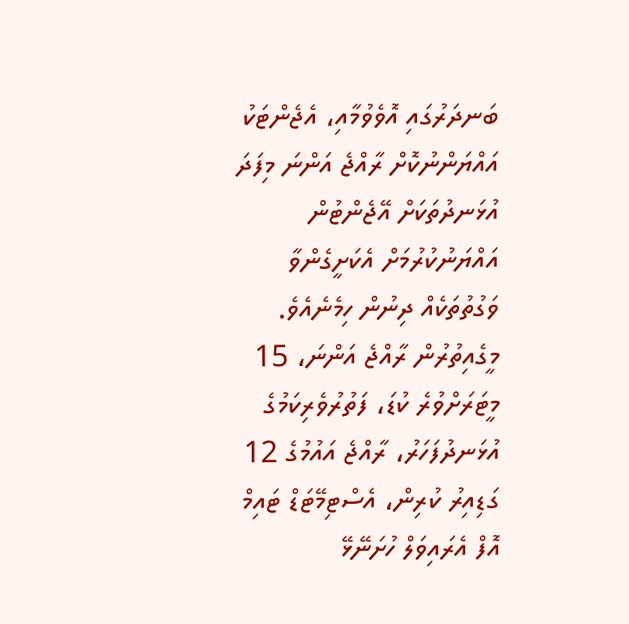ބަނދަރުގައި އޮވެވުމާއި، އެޖެންޓަކު އައްޔަންނުކޮށް ރާއްޖެ އަންނަ މިފަދަ އުޅަނދުތަކަށް އޭޖެންޓުން އައްޔަނުކުރުމަށް އެކަށީގެންވާ ވަގުތުތަކެއް ދިނުން ހިމެނެއެވެ.
މީގެއިތުރުން ރާއްޖެ އަންނަ، 15 މީޓަރަށްވުރެ ކުޑަ، ފަތުރުވެރިކަމުގެ އުޅަނދުފަހަރު، ރާއްޖެ އައުމުގެ 12 ގަޑިއިރު ކުރިން، އެސްޓިމޭޓަޑް ޓައިމް އޮފް އެރައިވަލް ހުށަނޭޅޭ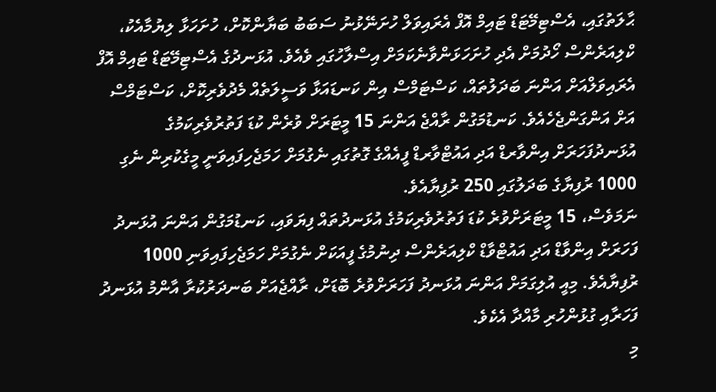ޙާލަތުގައި، އެސްޓިމޭޓަޑް ޓައިމް އޮފް އެރައިވަލް ހުށަނޭޅުނު ސަބަބު ބަޔާންކޮށް، ހުށަހަޅާ ލިޔުމާއެކު، ކްލިއަރެންސް ހޯދުމަށް އެދި ހުށަހަޅަންވާނެކަމަށް އިސްލާހުގައި ވެއެވެ. އުޅަނދުގެ އެސްޓިމޭޓަޑް ޓައިމް އޮފް އެރައިވަލްއަށް އަންނަ ބަދަލުތައް، ކަސްޓަމްސް އިން ކަނޑައަޅާ ވަސީލަތެއް މެދުވެރިކޮށް، ކަސްޓަމްސް އަށް އަންގަންޖެހެއެވެ. ކަނޑުމަގުން ރާއްޖެ އަންނަ 15 މީޓަރަށް ވުރެން ކުޑަ ފަތުރުވެރިކަމުގެ އުޅަނދުފަހަރަށް އިންވާރޑް އަދި އައުޓްވާރޑް ފީއެއްގެ ގޮތުގައި ނެގުމަށް ހަމަޖެހިފައިވަނީ މީގެކުރިން ނެގި 1000 ރުފިޔާގެ ބަދަލުގައި 250 ރުފިޔާއެވެ.
ނަމަވެސް، 15 މީޓަރަށްވުރެ ކުޑަ ފަތުރުވެރިކަމުގެ އުޅަނދުތައް ފިޔަވައި، ކަނޑުމަގުން އަންނަ އުޅަނދު ފަހަރަށް އިންވާޑް އަދި އައުޓްވާޑް ކްލިއަރެންސް ދިނުމުގެ ފީއަކަށް ނެގުމަށް ހަމަޖެހިފައިވަނި 1000 ރުފިޔާއެވެ. މިއީ އުލިގަމަށް އަންނަ އުޅަނދު ފަހަރަށްވުރެ ބޮޑަށް، ރާއްޖެއަށް ބަނދަރުކުރާ އާންމު އުޅަނދު ފަހަރާއި ގުޅުންހުރި މާއްދާ އެކެވެ.
މި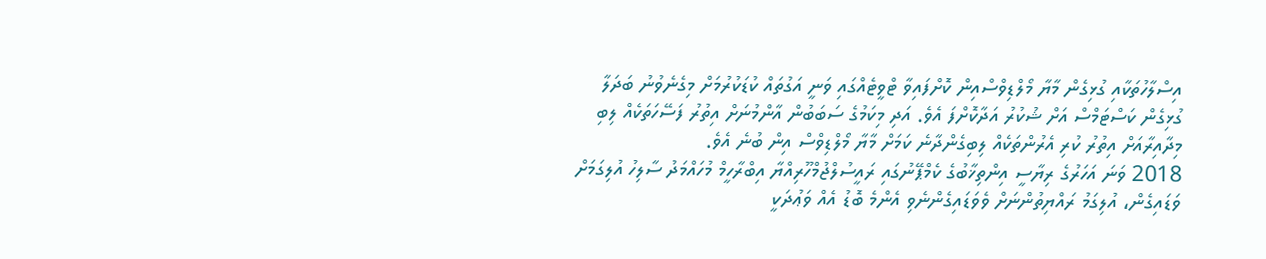އިސްލާހުތަކާއި ގުޅިގެން މާޔާ މޯލްޑިވްސްއިން ކޮށްފައިވާ ޓްވީޓެއްގައި ވަނީ އަގުތައް ކުޑަކުރުމަށް މިގެނެވުނު ބަދަލާ ގުޅިގެން ކަސްޓަމްސް އަށް ޝުކުރު އަދާކޮށްފަ އެވެ. އަދި މިކަމުގެ ސަބަބުން އާންމުނަށް އިތުރު ފަސޭހަތަކެއް ލިބި މިދާއިރާއަށް އިތުރު ކުރި އެރުންތަކެއް ލިބިގެންދާނެ ކަމަށް މާޔާ މޯލްޑިވްސް އިން ބުނެ އެވެ.
2018 ވަނަ އަހަރުގެ ރިޔާސީ އިންތިޚާބުގެ ކެމްޕޭނުގައި ރައީސުލްޖުމްހޫރިއްޔާ އިބްރާހީމް މުހައްމަދު ސާލިހު އުލިގަމަށް ވަޑައިގެން، އުލިގަމު ރައްޔިތުންނަށް ވެވަޑައިގެންނެވި އެންމެ ބޮޑު އެއް ވަޢުދަކީ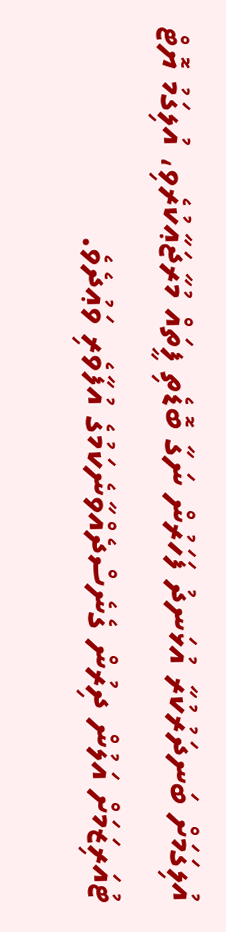އުލިގަމަށް ބަނދަރުކުރާ އުޅަނދު ފަހަރުން ނަގާ ބޮޑެތި ފީތައް މުރާޖަޢާކުރެވި، އުލިގަމު ޔޮޓް ޓުއަރިޒަމަށް އަލުން ދިރުން ގެނެސްދެއްވާނެކަމުގެ އުފާވެރި ވަޢުދެވެ.